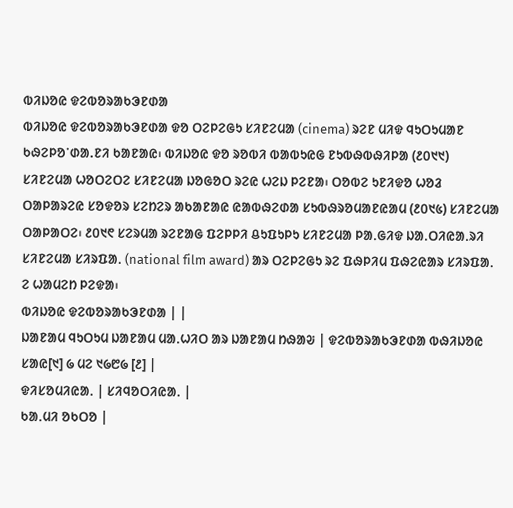ᱵᱤᱡᱚᱭ ᱫᱮᱵᱚᱨᱟᱠᱳᱱᱰᱟ
ᱵᱤᱡᱚᱭ ᱫᱮᱵᱚᱨᱟᱠᱳᱱᱰᱟ ᱫᱚ ᱛᱮᱞᱮᱜᱩ ᱥᱤᱱᱮᱢᱟ (cinema) ᱨᱮᱱ ᱢᱤᱫ ᱧᱩᱛᱩᱢᱟᱱ ᱠᱷᱮᱞᱚᱸᱰᱟ.ᱱᱤ ᱠᱟᱱᱟᱭ᱾ ᱵᱤᱡᱚᱭ ᱫᱚ ᱨᱚᱵᱤ ᱵᱟᱵᱩᱭᱜ ᱱᱩᱵᱷᱵᱷᱤᱞᱟ (᱒᱐᱑᱑) ᱥᱤᱱᱮᱢᱟ ᱦᱚᱛᱮᱛᱮ ᱥᱤᱱᱮᱢᱟ ᱡᱚᱜᱚᱛ ᱨᱮᱭ ᱦᱮᱡ ᱞᱮᱱᱟ᱾ ᱛᱚᱵᱮ ᱩᱱᱤᱫᱚ ᱦᱚᱲ ᱛᱟᱞᱟᱨᱮᱭ ᱥᱚᱫᱚᱨ ᱥᱮᱴᱮᱨ ᱟᱠᱟᱱᱟᱭ ᱭᱟᱵᱷᱮᱰᱟ ᱥᱩᱵᱷᱨᱚᱢᱟᱱᱭᱟᱢ (᱒᱐᱑᱕) ᱥᱤᱱᱮᱢᱟ ᱛᱟᱞᱟᱛᱮ᱾ ᱒᱐᱑᱖ ᱥᱮᱨᱢᱟ ᱨᱮᱱᱟᱜ ᱯᱮᱞᱞᱤ ᱪᱩᱯᱩᱞᱩ ᱥᱤᱱᱮᱢᱟ ᱞᱟᱹᱜᱤᱫ ᱡᱟᱹᱛᱤᱭᱟᱹᱨᱤ ᱥᱤᱱᱮᱢᱟ ᱥᱤᱨᱯᱟᱹ (national film award) ᱟᱨ ᱛᱮᱞᱮᱜᱩ ᱨᱮ ᱯᱷᱞᱤᱢ ᱯᱷᱮᱭᱟᱨ ᱥᱤᱨᱯᱟᱹ ᱮ ᱦᱟᱢᱮᱴ ᱞᱮᱫᱟ᱾
ᱵᱤᱡᱚᱭ ᱫᱮᱵᱚᱨᱟᱠᱳᱱᱰᱟ | |
ᱡᱟᱱᱟᱢ ᱧᱩᱛᱩᱢ ᱡᱟᱱᱟᱢ ᱢᱟᱹᱦᱤᱛ ᱟᱨ ᱡᱟᱱᱟᱢ ᱴᱷᱟᱶ | ᱫᱮᱵᱚᱨᱟᱠᱳᱱᱰᱟ ᱵᱷᱤᱡᱚᱭ ᱥᱟᱭ[᱑] ᱙ ᱢᱮ ᱑᱙᱘᱙ [᱒] |
ᱫᱤᱥᱚᱢᱤᱭᱟᱹ | ᱥᱤᱧᱚᱛᱤᱭᱟᱹ |
ᱠᱟᱹᱢᱤ ᱚᱠᱛᱚ |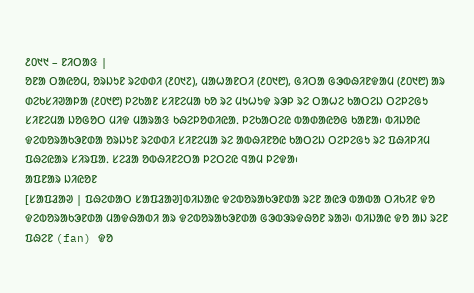᱒᱐᱑᱑ – ᱱᱤᱛᱟᱝ |
ᱚᱱᱟ ᱛᱟᱭᱚᱢ, ᱚᱨᱡᱩᱱ ᱨᱮᱰᱰᱤ (᱒᱐᱑᱗), ᱢᱟᱦᱟᱱᱛᱤ (᱒᱐᱑᱘), ᱜᱤᱛᱟ ᱜᱳᱵᱷᱤᱱᱫᱟᱢ (᱒᱐᱑᱘) ᱟᱨ ᱰᱮᱠᱥᱤᱣᱟᱞᱟ (᱒᱐᱑᱘) ᱞᱮᱠᱟᱱ ᱥᱤᱱᱮᱢᱟ ᱠᱚ ᱨᱮ ᱢᱩᱦᱩᱫ ᱨᱳᱞ ᱨᱮ ᱛᱟᱦᱮ ᱠᱟᱛᱮᱡ ᱛᱮᱞᱮᱜᱩ ᱥᱤᱱᱮᱢᱟ ᱡᱚᱜᱚᱛ ᱢᱤᱫ ᱢᱟᱨᱟᱝ ᱠᱷᱮᱞᱚᱰᱤᱭᱟᱹ ᱞᱮᱠᱟᱛᱮᱭ ᱵᱟᱰᱟᱭᱚᱜ ᱠᱟᱱᱟ᱾ ᱵᱤᱡᱚᱭ ᱫᱮᱵᱚᱨᱟᱠᱳᱱᱰᱟ ᱚᱨᱡᱩᱱ ᱨᱮᱰᱰᱤ ᱥᱤᱱᱮᱢᱟ ᱨᱮ ᱟᱵᱷᱤᱱᱚᱭ ᱠᱟᱛᱮᱡ ᱛᱮᱞᱮᱜᱩ ᱨᱮ ᱯᱷᱤᱞᱤᱢ ᱯᱷᱮᱭᱟᱨ ᱥᱤᱨᱯᱟᱹ ᱥᱮᱲᱟ ᱚᱵᱷᱤᱱᱮᱛᱟ ᱞᱮᱛᱮᱭ ᱧᱟᱢ ᱞᱮᱫᱟ᱾
ᱟᱯᱱᱟᱨ ᱡᱤᱭᱚᱱ
[ᱥᱟᱯᱲᱟᱣ | ᱯᱷᱮᱰᱟᱛ ᱥᱟᱯᱲᱟᱣ]ᱵᱤᱡᱟᱭ ᱫᱮᱵᱚᱨᱟᱠᱳᱱᱰᱟ ᱨᱮᱱ ᱟᱭᱳ ᱵᱟᱵᱟ ᱛᱤᱠᱤᱱ ᱫᱚ ᱫᱮᱵᱚᱨᱟᱠᱳᱱᱰᱟ ᱢᱟᱫᱷᱟᱵᱤ ᱟᱨ ᱫᱮᱵᱚᱨᱟᱠᱳᱱᱰᱟ ᱜᱳᱵᱳᱨᱫᱷᱚᱱ ᱨᱟᱣ᱾ ᱵᱤᱡᱟᱭ ᱫᱚ ᱟᱡ ᱨᱮᱱ ᱯᱷᱮᱱ (fan) ᱫᱚ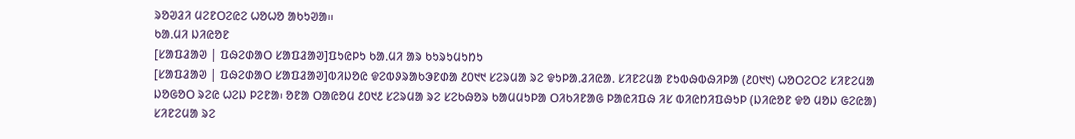ᱨᱚᱣᱲᱤ ᱢᱮᱱᱛᱮᱭᱮ ᱦᱚᱦᱚ ᱟᱠᱩᱣᱟ᱿
ᱠᱟᱹᱢᱤ ᱡᱤᱭᱚᱱ
[ᱥᱟᱯᱲᱟᱣ | ᱯᱷᱮᱰᱟᱛ ᱥᱟᱯᱲᱟᱣ]ᱯᱩᱭᱞᱩ ᱠᱟᱹᱢᱤ ᱟᱨ ᱠᱩᱨᱩᱢᱩᱴᱩ
[ᱥᱟᱯᱲᱟᱣ | ᱯᱷᱮᱰᱟᱛ ᱥᱟᱯᱲᱟᱣ]ᱵᱤᱡᱚᱭ ᱫᱮᱵᱽᱨᱟᱠᱳᱱᱰᱟ ᱒᱐᱑᱑ ᱥᱮᱨᱢᱟ ᱨᱮ ᱫᱩᱞᱟᱹᱲᱤᱭᱟᱹ ᱥᱤᱱᱮᱢᱟ ᱱᱩᱵᱷᱵᱷᱤᱞᱟ (᱒᱐᱑᱑) ᱦᱚᱛᱮᱛᱮ ᱥᱤᱱᱮᱢᱟ ᱡᱚᱜᱚᱛ ᱨᱮᱭ ᱦᱮᱡ ᱞᱮᱱᱟ᱾ ᱚᱱᱟ ᱛᱟᱭᱚᱢ ᱒᱐᱑᱒ ᱥᱮᱨᱢᱟ ᱨᱮ ᱥᱮᱠᱷᱚᱨ ᱠᱟᱢᱢᱩᱞᱟ ᱛᱤᱠᱤᱱᱟᱜ ᱞᱟᱭᱤᱯᱷ ᱤᱥ ᱵᱤᱭᱴᱤᱯᱷᱩᱞ (ᱡᱤᱭᱚᱱ ᱫᱚ ᱢᱚᱡ ᱜᱮᱭᱟ) ᱥᱤᱱᱮᱢᱟ ᱨᱮ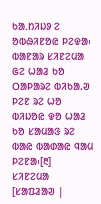ᱠᱟᱹᱴᱤᱡᱽ ᱮ ᱚᱵᱷᱤᱱᱚᱭ ᱞᱮᱫᱟ᱾ ᱵᱟᱱᱟᱨ ᱥᱤᱱᱮᱢᱟ ᱜᱮ ᱦᱟᱲ ᱠᱚ ᱛᱟᱞᱟᱨᱮ ᱵᱤᱠᱟ.ᱣ ᱞᱮᱱ ᱨᱮ ᱦᱚ ᱵᱤᱡᱚᱭ ᱫᱚ ᱦᱟᱲ ᱠᱚ ᱥᱟᱢᱟᱝ ᱨᱮ ᱵᱟᱭ ᱵᱟᱰᱟᱭ ᱧᱟᱢ ᱞᱮᱱᱟ᱾[᱓]
ᱥᱤᱱᱮᱢᱟ
[ᱥᱟᱯᱲᱟᱣ |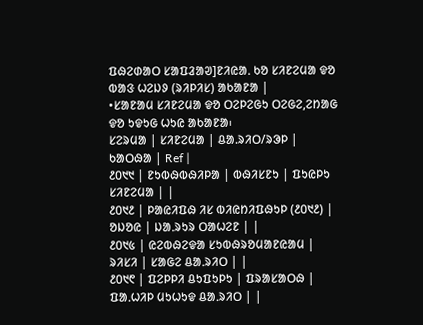ᱯᱷᱮᱰᱟᱛ ᱥᱟᱯᱲᱟᱣ]ᱱᱤᱭᱟᱹ ᱠᱚ ᱥᱤᱱᱮᱢᱟ ᱫᱚ ᱵᱟᱝ ᱦᱮᱡᱽ (ᱨᱤᱞᱤᱥ) ᱟᱠᱟᱱᱟ |
•ᱥᱟᱱᱟᱢ ᱥᱤᱱᱮᱢᱟ ᱫᱚ ᱛᱮᱞᱮᱜᱩ ᱛᱮᱜᱮ,ᱮᱴᱟᱜ ᱫᱚ ᱩᱫᱩᱜ ᱦᱩᱭ ᱟᱠᱟᱱᱟ᱾
ᱥᱮᱨᱢᱟ | ᱥᱤᱱᱮᱢᱟ | ᱪᱟ.ᱨᱤᱛ/ᱨᱳᱞ | ᱠᱟᱛᱷᱟ | Ref |
᱒᱐᱑᱑ | ᱱᱩᱵᱷᱵᱷᱤᱞᱟ | ᱵᱷᱤᱥᱱᱩ | ᱯᱩᱭᱞᱩ ᱥᱤᱱᱮᱢᱟ | |
᱒᱐᱑᱒ | ᱞᱟᱭᱤᱯᱷ ᱤᱥ ᱵᱤᱭᱴᱤᱯᱷᱩᱞ (᱒᱐᱑᱒) | ᱚᱡᱚᱭ | ᱡᱟᱹᱨᱩᱨ ᱛᱟᱦᱮᱱ | |
᱒᱐᱑᱕ | ᱭᱮᱵᱷᱮᱫᱟ ᱥᱩᱵᱷᱨᱚᱢᱟᱱᱭᱟᱢ | ᱨᱤᱥᱤ | ᱥᱟᱜᱮ ᱪᱟᱹᱨᱤᱛ | |
᱒᱐᱑᱖ | ᱯᱮᱞᱞᱤ ᱪᱩᱯᱩᱞᱩ | ᱯᱨᱟᱥᱟᱛᱷ | ᱯᱟᱹᱦᱤᱞ ᱢᱩᱦᱩᱫ ᱪᱟᱹᱨᱤᱛ | |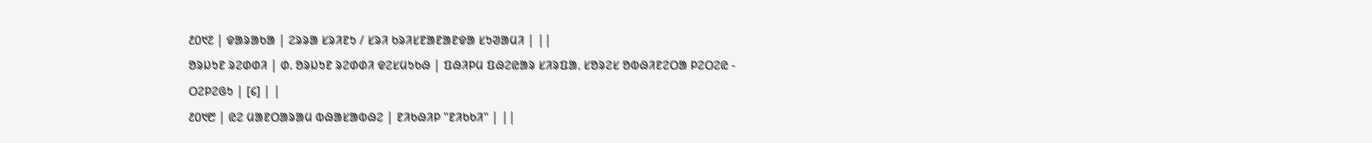᱒᱐᱑᱗ | ᱫᱟᱨᱟᱠᱟ | ᱮᱨᱨᱟ ᱥᱨᱤᱱᱩ / ᱥᱨᱤ ᱠᱨᱤᱥᱱᱟᱱᱟᱱᱫᱟ ᱥᱩᱣᱟᱢᱤ | ||
ᱚᱨᱡᱩᱱ ᱨᱮᱰᱰᱤ | ᱰ. ᱚᱨᱡᱩᱱ ᱨᱮᱰᱰᱤ ᱫᱮᱥᱢᱩᱠᱷ | ᱯᱷᱤᱞᱢ ᱯᱷᱮᱭᱟᱨ ᱥᱤᱨᱯᱟᱹ ᱥᱚᱨᱮᱥ ᱚᱵᱷᱤᱱᱮᱛᱟ ᱞᱮᱛᱮᱭ - ᱛᱮᱞᱮᱜᱩ | [᱔] | |
᱒᱐᱑᱘ | ᱭᱮ ᱢᱟᱱᱛᱟᱨᱟᱢ ᱵᱷᱟᱥᱟᱵᱷᱮ | ᱱᱤᱠᱷᱤᱞ "ᱱᱤᱠᱠᱤ" | ||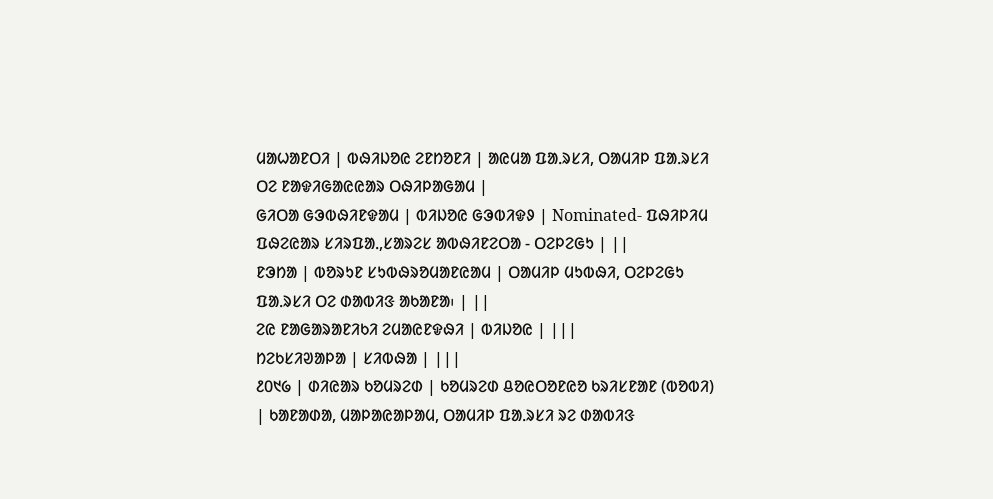ᱢᱟᱦᱟᱱᱛᱤ | ᱵᱷᱤᱡᱚᱭ ᱮᱱᱴᱚᱱᱤ | ᱟᱭᱢᱟ ᱯᱟᱹᱨᱥᱤ, ᱛᱟᱢᱤᱞ ᱯᱟᱹᱨᱥᱤ ᱛᱮ ᱱᱟᱫᱤᱜᱟᱭᱭᱟᱨ ᱛᱷᱤᱞᱟᱜᱟᱢ |
ᱜᱤᱛᱟ ᱜᱳᱵᱷᱤᱱᱫᱟᱢ | ᱵᱤᱡᱚᱭ ᱜᱳᱵᱤᱫᱽ | Nominated- ᱯᱷᱤᱞᱤᱢ ᱯᱷᱮᱭᱟᱨ ᱥᱤᱨᱯᱟᱹ,ᱥᱟᱨᱮᱥ ᱟᱵᱷᱤᱱᱮᱛᱟ - ᱛᱮᱞᱮᱜᱩ | ||
ᱱᱳᱴᱟ | ᱵᱚᱨᱩᱱ ᱥᱩᱵᱷᱨᱚᱢᱟᱱᱭᱟᱢ | ᱛᱟᱢᱤᱞ ᱢᱩᱵᱷᱤ, ᱛᱮᱞᱮᱜᱩ ᱯᱟᱹᱨᱥᱤ ᱛᱮ ᱰᱟᱵᱤᱝ ᱟᱠᱟᱱᱟ᱾ | ||
ᱮᱭ ᱱᱟᱜᱟᱨᱟᱱᱤᱠᱤ ᱮᱢᱟᱭᱱᱫᱷᱤ | ᱵᱤᱡᱚᱭ | |||
ᱴᱮᱠᱥᱤᱣᱟᱞᱟ | ᱥᱤᱵᱷᱟ | |||
᱒᱐᱑᱙ | ᱰᱤᱭᱟᱨ ᱠᱚᱢᱨᱮᱰ | ᱠᱚᱢᱨᱮᱰ ᱪᱚᱭᱛᱚᱱᱭᱚ ᱠᱨᱤᱥᱱᱟᱱ (ᱵᱚᱵᱤ) | ᱠᱟᱱᱟᱰᱟ, ᱢᱟᱞᱟᱭᱟᱞᱟᱢ, ᱛᱟᱢᱤᱞ ᱯᱟᱹᱨᱥᱤ ᱨᱮ ᱰᱟᱵᱤᱝ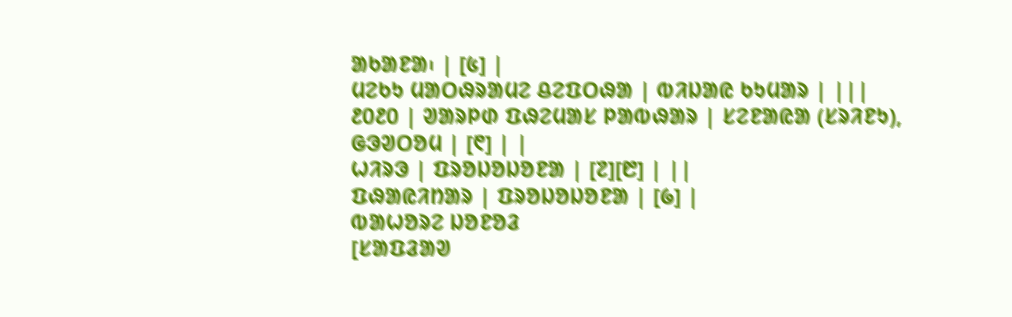ᱟᱠᱟᱱᱟ᱾ | [᱕] |
ᱢᱮᱠᱩ ᱢᱟᱛᱷᱨᱟᱢᱮ ᱪᱮᱯᱛᱷᱟ | ᱵᱤᱡᱟᱭ ᱠᱩᱢᱟᱨ | |||
᱒᱐᱒᱐ | ᱣᱟᱨᱞᱰ ᱯᱷᱮᱢᱟᱥ ᱞᱟᱵᱷᱟᱨ | ᱥᱮᱱᱟᱭᱟ (ᱥᱨᱤᱱᱩ), ᱜᱳᱣᱛᱚᱢ | [᱖] | |
ᱦᱤᱨᱳ | ᱯᱨᱚᱡᱚᱡᱚᱱᱟ | [᱗][᱘] | ||
ᱯᱷᱟᱭᱤᱴᱟᱨ | ᱯᱨᱚᱡᱚᱡᱚᱱᱟ | [᱙] |
ᱵᱟᱦᱚᱨᱮ ᱡᱚᱱᱚᱲ
[ᱥᱟᱯᱲᱟᱣ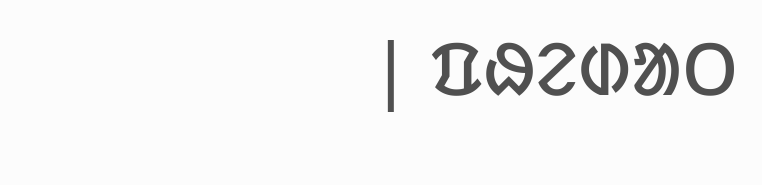| ᱯᱷᱮᱰᱟᱛ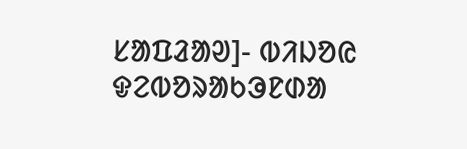ᱥᱟᱯᱲᱟᱣ]- ᱵᱤᱡᱚᱭ ᱫᱮᱵᱚᱨᱟᱠᱳᱱᱰᱟ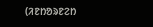(ᱤᱱᱴᱚᱨᱱᱮᱴ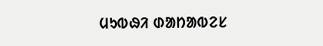ᱢᱩᱵᱷᱤ ᱰᱟᱴᱟᱵᱮᱥ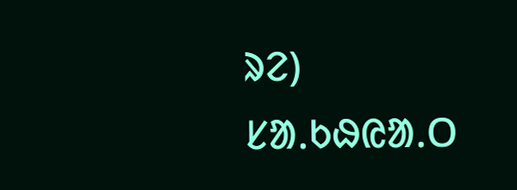ᱨᱮ)
ᱥᱟᱹᱠᱷᱭᱟᱹᱛ